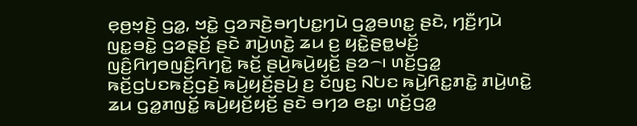ꤕ꤫ꤥ꤬ꤠ꤫ꤢꤧ꤬ ꤞꤤ꤭, ꤠꤢꤧ꤭ ꤞꤤꤏꤢꤧ꤬ꤋꤚꤝꤢ꤭ꤚꤣꤧ ꤞꤤ꤭ꤋꤛꤢ꤭ ꤔꤢꤧ, ꤚꤢꤪ꤬ꤚꤣꤧ ꤜꤢ꤭ꤋꤢꤧ꤭ ꤞꤤꤔ꤫ꤢꤩ꤬ ꤔꤢꤧ ꤊꤣꤧ꤬ꤛꤢꤧ꤭ ꤘꤣ ꤢ꤬ ꤟꤢꤧ꤭ꤔꤥ꤭ꤗꤢꤩ꤬ ꤜꤢꤨ꤬ꤖꤚꤥꤜꤢꤨ꤬ꤖꤚꤢꤧ꤭ ꤒꤢꤩ꤬ ꤔꤣꤧ꤬ꤒꤣꤧ꤬ꤟꤢꤩ꤬ ꤔꤤ꤮꤯ ꤛꤢꤩ꤬ꤞꤤ꤭ ꤒꤢꤩ꤬ꤞꤝꤢꤒꤢꤩ꤬ꤞꤢꤧ꤬ ꤒꤣꤧ꤬ꤟꤢꤩ꤬ꤔꤣꤧ꤬ ꤢ꤬ ꤢꤩꤜꤢ꤬ ꤡꤝꤢ ꤒꤣꤧ꤬ꤖꤢ꤭ꤊꤢꤧ꤭ ꤊꤣꤧ꤬ꤛꤢꤧ꤭ ꤘꤣ ꤞꤤ꤭ꤊꤜꤢꤩ꤭ ꤒꤣꤧ꤬ꤟꤢꤩ꤬ꤟꤢꤩ꤬ ꤔꤢꤧ ꤋꤚꤤ ꤕꤢ꤭꤯ ꤛꤢꤩ꤬ꤞꤤ꤭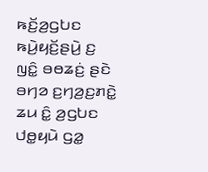ꤒꤢꤩ꤬ꤤ꤬ꤞꤝꤢ ꤒꤣꤧ꤬ꤟꤢꤩ꤬ꤔꤣꤧ꤬ ꤢ꤬ ꤜꤢꤨ꤭ ꤋꤥꤘꤢꤦ꤬ ꤔꤢꤧ ꤋꤚꤤ ꤢ꤬ꤚꤤ꤬ꤢ꤬ꤊꤢꤧ꤭ ꤘꤣ ꤢꤨ꤭ ꤤ꤬ꤞꤝꤢ ꤓꤥ꤭ꤟꤣꤧ ꤞꤤ꤭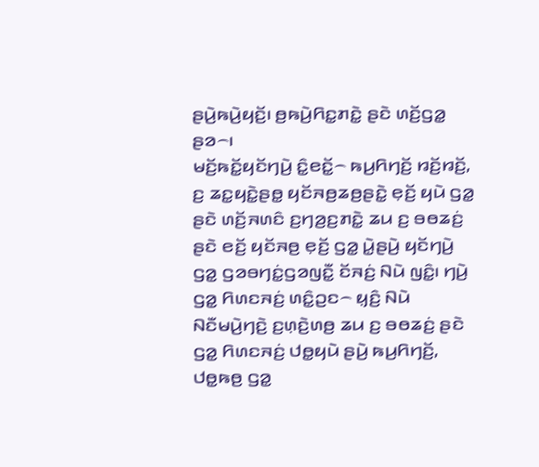ꤔꤣꤧ꤬ꤒꤣꤧ꤬ꤟꤢꤩ꤬꤯ ꤥ꤬ꤒꤣꤧ꤬ꤖꤢ꤭ꤊꤢꤧ꤭ ꤔꤢꤧ ꤛꤢꤩ꤬ꤞꤤ꤭ ꤔꤤ꤮꤯
ꤗꤢꤩ꤬ꤒꤢꤩ꤭ꤟꤢꤩꤚꤣꤧ꤬ ꤢꤨ꤭ꤕꤢꤩ꤭꤮ ꤒꤣ꤬ꤖꤚꤢꤩ꤬ ꤙꤢꤩ꤬ꤙꤢꤩ꤬, ꤢ꤬ ꤘꤢ꤭ꤟꤢꤧ꤭ꤔꤥ꤭ ꤟꤢꤩꤏꤥ꤬ꤘꤥ꤬ꤔꤢꤧ꤭ ꤕ꤫ꤢꤩ꤬ ꤟꤣꤧ ꤞꤤ꤭ ꤔꤢꤧ ꤛꤢꤩ꤬ꤏꤛꤢꤨ ꤢ꤬ꤚꤤ꤬ꤢ꤬ꤊꤢꤧ꤭ ꤘꤣ ꤢ꤬ ꤋꤥꤘꤢꤦ꤬ ꤔꤢꤧ ꤕꤢꤩ꤬ ꤟꤢꤩꤏꤥ꤬ ꤕ꤫ꤢꤩ꤬ ꤞꤤ꤭ ꤣꤧ꤭ꤔꤣꤧ꤬ ꤟꤢꤩꤚꤣꤧ꤬ ꤞꤤ꤭ ꤞꤤꤋꤚꤢꤦ꤭ꤞꤤꤜꤢꤪ꤭ ꤢꤩꤏꤢꤦ꤬ ꤡꤣꤧ ꤜꤢꤨ꤭꤯ ꤚꤣꤧ꤬ ꤞꤤ꤭ ꤖꤛꤢꤏꤢꤦ꤬ ꤛꤢꤨ꤭ꤑꤢ꤮ ꤟ꤫ꤢꤨ꤬ ꤡꤣꤧ ꤡꤢꤪꤗꤣꤧ꤬ꤚꤢꤧ꤬ ꤢ꤬ꤛ꤫ꤢꤧ꤬ꤛꤥ꤬ ꤘꤣ ꤢ꤬ ꤋꤥꤘꤢꤦ꤬ ꤔꤢꤧ ꤞꤤ꤭ ꤖꤛꤢꤏꤢꤦ꤬ ꤓꤥ꤭ꤟꤣꤧ ꤔꤣꤧ꤬ ꤒꤣ꤬ꤖꤚꤢꤩ꤬, ꤓꤥ꤭ꤒꤥ꤬ ꤞꤤ꤭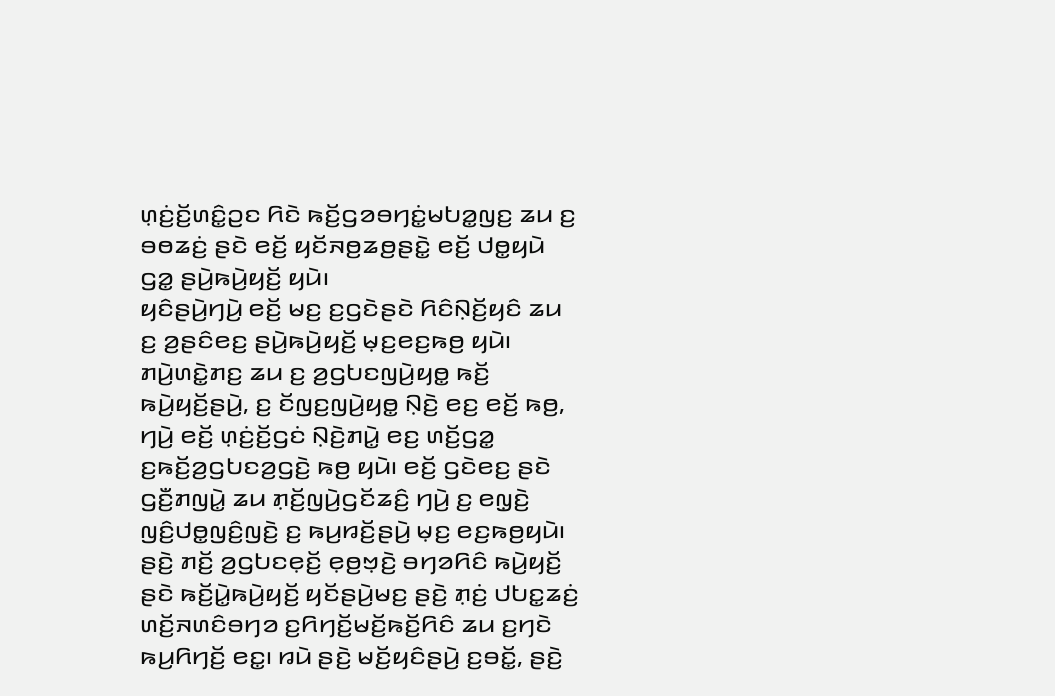ꤛ꤫ꤢꤦ꤬ꤢꤩ꤬ꤛꤢꤨ꤭ꤑꤢ ꤖꤢꤧ ꤒꤢꤩ꤬ꤞꤤꤋꤚꤢꤦ꤭ꤗꤝꤤ꤭ꤜꤢ꤬ ꤘꤣ ꤢ꤬ ꤋꤥꤘꤢꤦ꤬ ꤔꤢꤧ ꤕꤢꤩ꤬ ꤟꤢꤩꤏꤥ꤬ꤘꤥ꤬ꤔꤢꤧ꤭ ꤕꤢꤩ꤬ ꤓꤥ꤭ꤟꤣꤧ ꤞꤤ꤭ ꤔꤣꤧ꤬ꤒꤣꤧ꤬ꤟꤢꤩ꤬ ꤟꤣꤧ꤯
ꤟꤢꤨꤔꤣꤧ꤬ꤚꤣꤧ꤬ ꤕꤢꤩ꤬ ꤗꤢ꤬ ꤢ꤬ꤞꤢꤧꤔꤢꤧ ꤖꤢꤨꤡ꤫ꤢꤩ꤬ꤟꤢꤨ ꤘꤣ ꤢ꤬ ꤤ꤬ꤔꤢꤨꤕꤢ꤬ ꤔꤣꤧ꤬ꤒꤣꤧ꤬ꤟꤢꤩ꤬ ꤗ꤫ꤢ꤬ꤕꤢ꤬ꤒꤥ꤬ ꤟꤣꤧ꤯ ꤊꤣꤧ꤬ꤛꤢꤧ꤭ꤊꤢ꤬ ꤘꤣ ꤢ꤬ ꤤ꤬ꤞꤝꤢꤜꤣꤧ꤬ꤟꤥ꤭ ꤒꤢꤩ꤬ ꤒꤣꤧ꤬ꤟꤢꤩ꤬ꤔꤣꤧ꤬, ꤢ꤬ ꤢꤩꤜꤢ꤬ꤜꤣꤧ꤬ꤟꤥ꤭ ꤡ꤫ꤢꤧ꤬ ꤕꤢ꤬ ꤕꤢꤩ꤬ ꤒꤥ꤬, ꤚꤣꤧ꤬ ꤕꤢꤩ꤬ ꤛ꤫ꤢꤦ꤬ꤢꤩ꤬ꤞꤢꤦ ꤡ꤫ꤢꤧ꤬ꤊꤣꤧ꤭ ꤕꤢ꤬ ꤛꤢꤩ꤬ꤞꤤ꤭ ꤢ꤬ꤒꤢꤩ꤬ꤤ꤬ꤞꤝꤢꤤ꤬ꤞꤢꤧ꤬ ꤒꤥ꤬ ꤟꤣꤧ꤯ ꤕꤢꤩ꤬ ꤞꤢꤧꤕꤢ꤬ ꤔꤢꤧ ꤞꤢꤪ꤬ꤊꤜꤣꤧ꤭ ꤘꤣ ꤊ꤫ꤢꤩ꤬ꤜꤣꤧ꤬ꤞꤢꤩꤘꤢꤨ꤬ ꤚꤣꤧ꤬ ꤢ꤬ ꤕꤜ꤫ꤢꤧ꤬ ꤜꤢꤨ꤬ꤓꤥ꤭ꤜꤢꤨ꤬ꤜꤢꤧ꤬ ꤢ꤬ ꤒꤣ꤬ꤙꤢꤩ꤬ꤔꤣꤧ꤬ ꤗ꤫ꤢ꤬ ꤕꤢ꤬ꤒꤥ꤬ꤟꤣꤧ꤯
ꤔꤢꤧ꤬ ꤊꤢꤩ꤬ ꤤ꤬ꤞꤝꤢꤕ꤫ꤢꤩ꤬ ꤕ꤫ꤥ꤬ꤠ꤫ꤢꤧ꤬ ꤋꤚꤤꤖꤢꤨ ꤒꤣꤧ꤬ꤟꤢꤩ꤬ ꤔꤢꤧ ꤒꤢꤩ꤬ꤣꤧ꤭ꤒꤣꤧ꤬ꤟꤢꤩ꤬ ꤟꤢꤩꤔꤣꤧ꤬ꤗꤢ꤬ ꤔꤢꤧ꤬ ꤊ꤫ꤢꤦ꤬ ꤓꤝꤢ꤭ꤘꤢꤦ꤬ ꤛꤢꤩ꤬ꤏꤛꤢꤨꤋꤚꤤ ꤢ꤬ꤖꤚꤢꤩ꤬ꤗꤢꤩ꤬ꤒꤢꤩ꤬ꤖꤢꤨ ꤘꤣ ꤢ꤬ꤚꤢꤧ ꤒꤣ꤬ꤖꤚꤢꤩ꤬ ꤕꤢ꤭꤯ ꤙꤣꤧ ꤔꤢꤧ꤬ ꤗꤢꤩ꤬ꤟꤢꤨꤔꤣꤧ꤬ ꤢ꤬ꤋꤢꤩ꤭, ꤔꤢꤧ꤬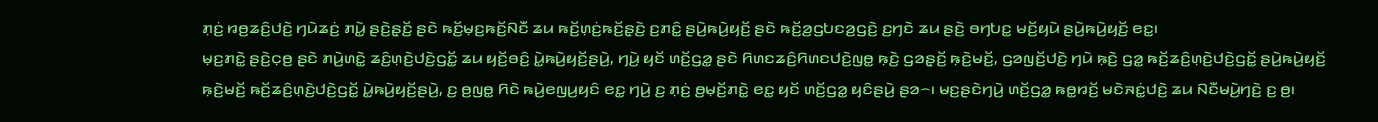ꤊ꤫ꤢꤦ꤬ ꤙꤥ꤬ꤘꤢꤨ꤬ꤓꤢꤧ꤬ ꤚꤣꤧꤘꤢꤦ꤬ ꤊꤣꤧ꤭ ꤔꤢꤧ꤬ꤔ꤫ꤢꤩ꤬ ꤔꤢꤧ ꤒꤢꤩ꤬ꤗ꤫ꤢ꤬ꤒꤢꤩ꤬ꤡꤢꤪ ꤘꤣ ꤒꤢꤩ꤬ꤛ꤫ꤢꤦ꤬ꤒꤢꤩ꤬ꤔ꤫ꤢꤧ꤬ ꤢ꤬ꤊꤢꤨ꤭ ꤔꤣꤧ꤬ꤒꤣꤧ꤬ꤟꤢꤩ꤬ ꤔꤢꤧ ꤒꤢꤩ꤬ꤤ꤬ꤞꤝꤢꤤ꤬ꤞꤢꤧ꤬ ꤢ꤬ꤚꤢꤧ ꤘꤣ ꤔꤢꤧ꤬ ꤋꤚꤝꤢ꤭ ꤗꤢꤩ꤬ꤟꤣꤧ ꤔꤣꤧ꤬ꤒꤣꤧ꤬ꤟꤢꤩ꤬ ꤕꤢ꤭꤯
ꤗ꤫ꤢ꤬ꤊꤢꤧ꤭ ꤔꤢꤧ꤬ꤍ꤫ꤥ꤬ ꤔꤢꤧ ꤊꤣꤧ꤬ꤛꤢꤧ꤭ ꤘꤢꤨ꤬ꤛ꤫ꤢꤧ꤬ꤓꤢꤧ꤬ꤞꤢꤩ꤭ ꤘꤣ ꤟꤢꤩ꤬ꤋꤢꤨ꤬ ꤣꤧ꤭ꤒꤣꤧ꤬ꤟꤢꤩ꤬ꤔꤣꤧ꤬, ꤚꤣꤧ꤬ ꤟꤢꤩ ꤛꤢꤩ꤬ꤞꤤ꤭ ꤔꤢꤧ ꤖꤛꤢꤘꤢꤨ꤬ꤖꤛꤢꤓꤢꤧ꤬ꤜꤥ꤭ ꤒ꤫ꤢꤧ꤬ ꤞꤤꤔ꤫ꤢꤩ꤬ ꤒ꤫ꤢꤧ꤬ꤗꤢꤩ꤬, ꤞꤤꤜꤢꤩ꤬ꤓꤢꤧ꤬ ꤚꤣꤧ ꤒ꤫ꤢꤧ꤬ ꤞꤤ꤭ ꤒꤢꤩ꤬ꤘꤢꤨ꤬ꤛ꤫ꤢꤧ꤬ꤓꤢꤧ꤬ꤞꤢꤩ꤭ ꤔꤣꤧ꤬ꤒꤣꤧ꤬ꤟꤢꤩ꤬ ꤒ꤫ꤢꤧ꤬ꤗꤢꤩ꤬ ꤒꤢꤩ꤬ꤘꤢꤨ꤬ꤛ꤫ꤢꤧ꤬ꤓꤢꤧ꤬ꤞꤢꤩ꤭ ꤣꤧ꤭ꤒꤣꤧ꤬ꤟꤢꤩ꤬ꤔꤣꤧ꤬, ꤢ꤬ ꤥ꤬ꤜꤥ꤭ ꤖꤢꤧ ꤒꤣꤧ꤬ꤕꤜꤣ꤬ꤟꤢꤨ ꤕꤢ꤭ ꤚꤣꤧ꤬ ꤢ꤬ ꤊ꤫ꤢꤦ꤬ ꤥ꤬ꤗ꤫ꤢꤩ꤬ꤊꤢꤧ꤭ ꤕꤢ꤭ ꤟꤢꤩ ꤛꤢꤩ꤬ꤞꤤ꤭ ꤟꤢꤨꤔꤣꤧ꤬ ꤔꤤ꤮꤯ ꤗꤢ꤬ꤔꤢꤧꤚꤣꤧ꤬ ꤛꤢꤩ꤬ꤞꤤ꤭ ꤒꤥ꤭ꤙꤢꤩ꤬ ꤗꤢꤧꤏꤢꤦ꤭ꤓꤢꤧ꤬ ꤘꤣ ꤡꤢꤪꤗꤣꤧ꤬ꤚꤢꤧ꤬ ꤢ꤬ ꤥ꤬꤯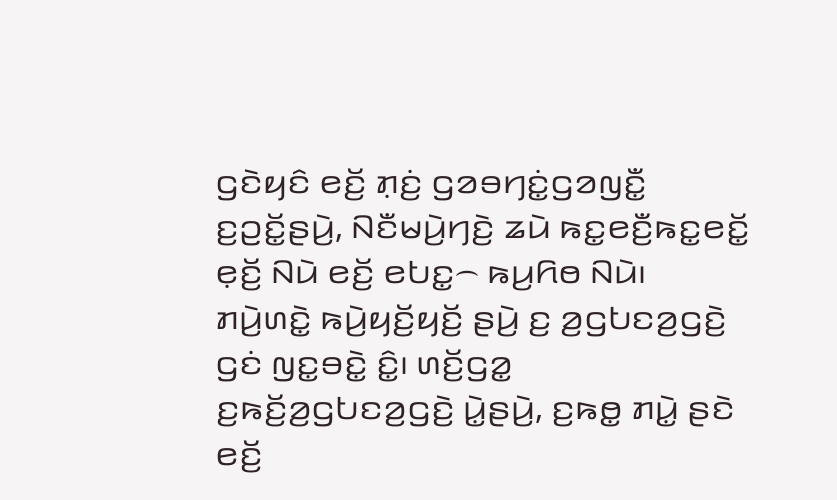ꤞꤢꤧꤟꤢꤨ ꤕꤢꤩ꤬ ꤊ꤫ꤢꤦ꤬ ꤞꤤꤋꤚꤢꤦ꤭ꤞꤤꤜꤢꤪ꤭ ꤢ꤬ꤑꤢꤩ꤭ꤔꤣꤧ꤬, ꤡꤢꤪꤗꤣꤧ꤬ꤚꤢꤧ꤬ ꤘꤣꤧ ꤒꤢ꤭ꤕꤢꤪ꤬ꤒꤢ꤭ꤕꤢꤩ꤭ ꤕ꤫ꤢꤩ꤬ ꤡꤣꤧ ꤕꤢꤩ꤬ ꤕꤝꤢ꤭꤮ ꤒꤣ꤬ꤖꤥ ꤡꤣꤧ꤯
ꤊꤣꤧ꤬ꤛꤢꤧ꤭ ꤒꤣꤧ꤬ꤟꤢꤩ꤬ꤟꤢꤩ꤬ ꤔꤣꤧ꤬ ꤢ꤬ ꤤ꤬ꤞꤝꤢꤤ꤬ꤞꤢꤧ꤬ ꤞꤢꤦ ꤜꤢ꤭ꤋꤢꤧ꤭ ꤢꤨ꤭꤯ ꤛꤢꤩ꤬ꤞꤤ꤭ ꤢ꤬ꤒꤢꤩ꤬ꤤ꤬ꤞꤝꤢꤤ꤬ꤞꤢꤧ꤬ ꤣꤧ꤭ꤔꤣꤧ꤬, ꤢ꤬ꤒꤥ꤭ ꤊꤣꤧ꤭ ꤔꤢꤧ ꤕꤢꤩ꤬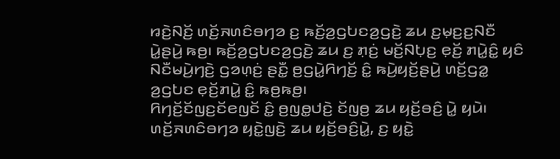ꤙꤢꤧ꤬ꤡꤢꤩ꤬ ꤛꤢꤩ꤬ꤏꤛꤢꤨꤋꤚꤤ ꤢ꤬ ꤒꤢꤩ꤬ꤤ꤬ꤞꤝꤢꤤ꤬ꤞꤢꤧ꤬ ꤘꤣ ꤢ꤬ꤗ꤫ꤢ꤬ꤢ꤬ꤡꤢꤪ ꤣꤧ꤭ꤔꤣꤧ꤬ ꤒꤥ꤬꤯ ꤒꤢꤩ꤬ꤤ꤬ꤞꤝꤢꤤ꤬ꤞꤢꤧ꤬ ꤘꤣ ꤢ꤬ ꤊ꤫ꤢꤦ꤬ ꤗꤢꤩ꤬ꤡꤝ꤫ꤢ꤬ ꤕ꤫ꤢꤩ꤬ ꤊꤣꤧ꤭ꤢꤨ꤭ ꤟꤢꤨ ꤡꤢꤪꤗꤣꤧ꤬ꤚꤢꤧ꤬ ꤞꤤꤛ꤫ꤢꤦ꤬ ꤔꤢꤪ꤭ ꤥ꤬ꤞꤣꤧ꤭ꤖꤚꤢꤩ꤬ ꤢꤨ꤭ ꤒꤣꤧ꤬ꤟꤢꤩ꤬ꤔꤣꤧ꤬ ꤛꤢꤩ꤬ꤞꤤ꤭ ꤤ꤬ꤞꤝꤢ ꤕ꤫ꤢꤩ꤬ꤊꤣꤧ꤭ ꤢꤨ꤭ ꤒꤥ꤬ꤒꤥ꤬꤯
ꤖꤚꤢꤩ꤬ꤢꤩꤜꤢ꤬ꤢꤩꤕꤜꤢꤩ ꤢꤨ꤭ ꤥ꤬ꤜꤥ꤭ꤓꤢꤧ꤬ ꤢꤩꤜꤥ꤬ ꤘꤣ ꤟꤢꤩ꤬ꤋꤢꤨ꤬ ꤣꤧ꤭ ꤟꤣꤧ꤯ ꤛꤢꤩ꤬ꤏꤛꤢꤨꤋꤚꤤ ꤟꤢꤧ꤭ꤜꤢꤧ꤬ ꤘꤣ ꤟꤢꤩ꤬ꤋꤢꤨ꤬ꤣꤧ꤭, ꤢ꤬ ꤟꤢꤧ꤭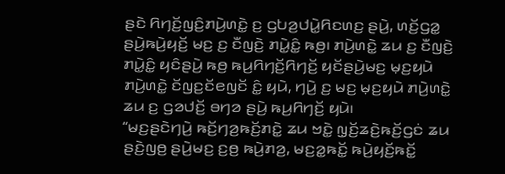ꤔꤢꤧ ꤖꤚꤢꤩ꤬ꤜꤢꤨ꤬ꤊꤣꤧ꤬ꤛꤢꤧ꤭ ꤢ꤬ ꤞꤝꤤ꤬ꤓꤣꤧ꤭ꤖꤢꤛꤢ꤬ ꤔꤣꤧ꤬, ꤛꤢꤩ꤬ꤞꤤ꤭ ꤔꤣꤧ꤬ꤒꤣꤧ꤬ꤟꤢꤩ꤬ ꤗꤢ꤬ ꤢ꤬ ꤢꤪꤜꤢꤧ꤬ ꤊꤣꤧ꤭ꤢꤨ꤭ ꤒꤥ꤬꤯ ꤊꤣꤧ꤬ꤛꤢꤧ꤭ ꤘꤣ ꤢ꤬ ꤢꤪꤜꤢꤧ꤬ ꤊꤣꤧ꤭ꤢꤨ꤭ ꤟꤢꤨꤔꤣꤧ꤬ ꤒꤥ꤬ ꤒꤣ꤬ꤖꤚꤢꤩ꤬ꤖꤚꤢꤩ꤬ ꤟꤢꤩꤔꤣꤧ꤬ꤗꤢ꤬ ꤗ꤫ꤢ꤬ꤟꤣꤧ ꤊꤣꤧ꤬ꤛꤢꤧ꤭ ꤢꤩꤜꤢ꤬ꤢꤩꤕꤜꤢꤩ ꤢꤨ꤭ ꤟꤣꤧ, ꤚꤣꤧ꤬ ꤢ꤬ ꤗꤢ꤬ ꤗ꤫ꤢ꤬ꤟꤣꤧ ꤊꤣꤧ꤬ꤛꤢꤧ꤭ ꤘꤣ ꤢ꤬ ꤞꤤꤓꤢꤩ꤬ ꤋꤚꤤ ꤔꤣꤧ꤬ ꤒꤣ꤬ꤖꤚꤢꤩ꤬ ꤟꤣꤧ꤯
“ꤗꤢ꤬ꤔꤢꤧꤚꤣꤧ꤬ ꤒꤢꤩ꤬ꤚꤤ꤬ꤒꤢꤩ꤬ꤊꤢꤧ꤭ ꤘꤣ ꤠꤢꤧ꤭ ꤜ꤫ꤢꤩ꤬ꤘꤢꤧ꤬ꤒꤢꤩ꤬ꤞꤢꤦ ꤘꤣ ꤔꤢꤧ꤬ꤜꤥ꤬ ꤔꤣꤧ꤬ꤗꤢ꤬ ꤢ꤬ꤥ꤬ ꤒꤣꤧ꤬ꤊꤤ꤬, ꤗꤢ꤬ꤤ꤭ꤒꤢꤩ꤭ ꤒꤣꤧ꤬ꤟꤢꤩ꤬ꤒꤢꤩ꤭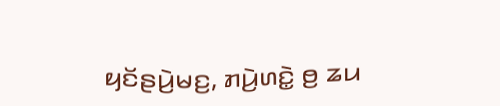ꤟꤢꤩꤔꤣꤧ꤬ꤗꤢ꤬, ꤊꤣꤧ꤬ꤛꤢꤧ꤭ ꤥ꤬ ꤘꤣ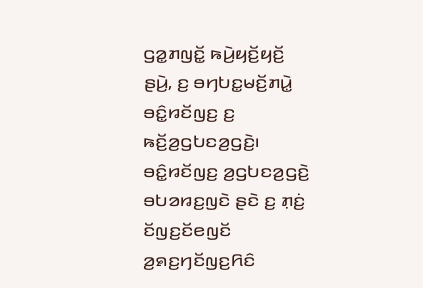ꤞꤤ꤭ꤊꤜꤢꤩ꤭ ꤒꤣꤧ꤬ꤟꤢꤩ꤬ꤟꤢꤩ꤬ ꤔꤣꤧ꤬, ꤢ꤬ ꤋꤚꤝꤢ꤭ꤗꤢꤩ꤬ꤊꤣꤧ꤭ ꤋꤢꤨ꤭ꤙꤢꤩꤜꤢ꤬ ꤢ꤬ ꤒꤢꤩ꤬ꤤ꤬ꤞꤝꤢꤤ꤬ꤞꤢꤧ꤬꤯ ꤋꤢꤨ꤭ꤙꤢꤩꤜꤢ꤬ ꤤ꤬ꤞꤝꤢꤤ꤬ꤞꤢꤧ꤬ ꤋꤝꤤꤙꤢ꤬ꤜꤢꤧ ꤔꤢꤧ ꤢ꤬ ꤊ꤫ꤢꤦ꤬ ꤢꤩꤜꤢ꤬ꤢꤩꤕꤜꤢꤩ ꤤ꤬ꤎꤢ꤬ꤚꤢꤩꤜꤢ꤬ꤖꤢꤨ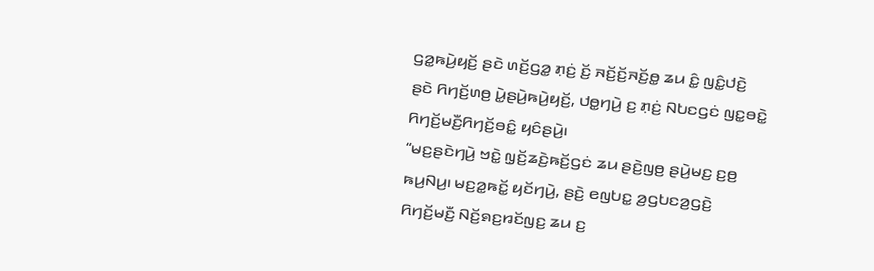ꤞꤤ꤭ꤒꤣꤧ꤬ꤟꤢꤩ꤬ ꤔꤢꤧ ꤛꤢꤩ꤬ꤞꤤ꤭ ꤊ꤫ꤢꤦ꤬ ꤢꤩ꤬ ꤏꤢꤩ꤬ꤢꤩ꤬ꤏꤢꤩ꤬ꤥ꤭ ꤘꤣ ꤢꤨ꤭ ꤜꤢꤨ꤭ꤓꤢꤧ꤬ ꤔꤢꤧ ꤖꤚꤢꤩ꤬ꤛꤥ꤬ ꤣꤧ꤭ꤔꤣꤧ꤬ꤒꤣꤧ꤬ꤟꤢꤩ꤬, ꤓꤥ꤭ꤚꤣꤧ꤬ ꤢ꤬ ꤊ꤫ꤢꤦ꤬ ꤡꤝꤢꤞꤢꤦ ꤜꤢ꤭ꤋꤢꤧ꤭ ꤖꤚꤢꤩ꤬ꤗꤢꤪ꤬ꤖꤚꤢꤩ꤬ꤋꤢꤨ꤭ ꤟꤢꤨꤔꤣꤧ꤬꤯
“ꤗꤢ꤬ꤔꤢꤧꤚꤣꤧ꤬ ꤠꤢꤧ꤭ ꤜ꤫ꤢꤩ꤬ꤘꤢꤧ꤬ꤒꤢꤩ꤬ꤞꤢꤦ ꤘꤣ ꤔꤢꤧ꤬ꤜꤥ꤬ ꤔꤣꤧ꤬ꤗꤢ꤬ ꤢ꤬ꤥ꤬ ꤒꤣ꤬ꤡꤣ꤬꤯ ꤗꤢ꤬ꤤ꤭ꤒꤢꤩ꤭ ꤟꤢꤩꤚꤣꤧ꤬, ꤔꤢꤧ꤬ ꤕꤜꤝꤢ꤭ ꤤ꤬ꤞꤝꤢꤤ꤬ꤞꤢꤧ꤬ ꤖꤚꤢꤩ꤬ꤗꤢꤪ꤬ ꤡꤢꤩ꤬ꤎꤢ꤬ꤙꤢꤩꤜꤢ꤬ ꤘꤣ ꤢ꤬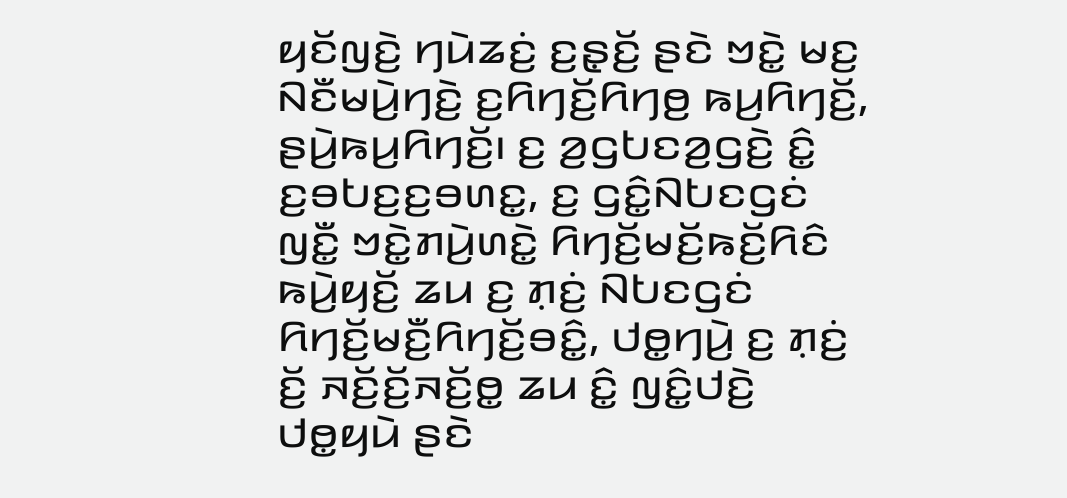ꤟꤢꤩꤜꤢꤧ꤬ ꤚꤣꤧꤘꤢꤦ꤬ ꤢ꤬ꤔ꤫ꤢꤩ꤬ ꤔꤢꤧ ꤠꤢꤧ꤭ ꤗꤢ꤬ ꤡꤢꤪꤗꤣꤧ꤬ꤚꤢꤧ꤬ ꤢ꤬ꤖꤚꤢꤩ꤬ꤖꤚꤥ꤬ ꤒꤣ꤬ꤖꤚꤢꤩ꤬, ꤔꤣꤧ꤬ꤒꤣ꤬ꤖꤚꤢꤩ꤬꤯ ꤢ꤬ ꤤ꤬ꤞꤝꤢꤤ꤬ꤞꤢꤧ꤬ ꤢꤨ꤭ ꤢ꤬ꤋꤝꤢ꤬ꤢ꤬ꤋꤛꤢ꤭, ꤢ꤬ ꤞꤢꤨ꤭ꤡꤝꤢꤞꤢꤦ ꤜꤢꤪ꤭ ꤠꤢꤧ꤭ꤊꤣꤧ꤬ꤛꤢꤧ꤭ ꤖꤚꤢꤩ꤬ꤗꤢꤩ꤬ꤒꤢꤩ꤬ꤖꤢꤨ ꤒꤣꤧ꤬ꤟꤢꤩ꤬ ꤘꤣ ꤢ꤬ ꤊ꤫ꤢꤦ꤬ ꤡꤝꤢꤞꤢꤦ ꤖꤚꤢꤩ꤬ꤗꤢꤪ꤬ꤖꤚꤢꤩ꤬ꤋꤢꤨ꤭, ꤓꤥ꤭ꤚꤣꤧ꤬ ꤢ꤬ ꤊ꤫ꤢꤦ꤬ ꤢꤩ꤬ ꤏꤢꤩ꤬ꤢꤩ꤬ꤏꤢꤩ꤬ꤥ꤭ ꤘꤣ ꤢꤨ꤭ ꤜꤢꤨ꤭ꤓꤢꤧ꤬ ꤓꤥ꤭ꤟꤣꤧ ꤔꤢꤧ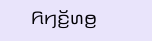ꤖꤚꤢꤩ꤬ꤛꤥ꤬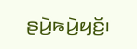ꤔꤣꤧ꤬ꤒꤣꤧ꤬ꤟꤢꤩ꤬꤯